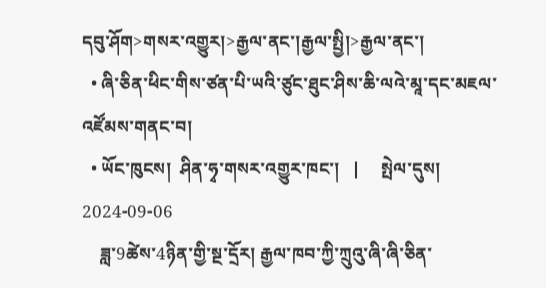དབུ་ཤོག>གསར་འགྱུར།>རྒྱལ་ནང་།རྒྱལ་སྤྱི།>རྒྱལ་ནང་།
  • ཞི་ཅིན་ཕིང་གིས་ཙན་པི་ཡའི་ཙུང་ཐུང་ཤིས་ཆི་ལའེ་མཱ་དང་མཇལ་འཛོམས་གནང་བ།
  • ཡོང་ཁུངས།  ཤིན་ཧྭ་གསར་འགྱུར་ཁང་།   |     སྤེལ་དུས།  2024-09-06
    ཟླ་9ཚེས་4ཉིན་གྱི་སྔ་དྲོར། རྒྱལ་ཁབ་ཀྱི་ཀྲུའུ་ཞི་ཞི་ཅིན་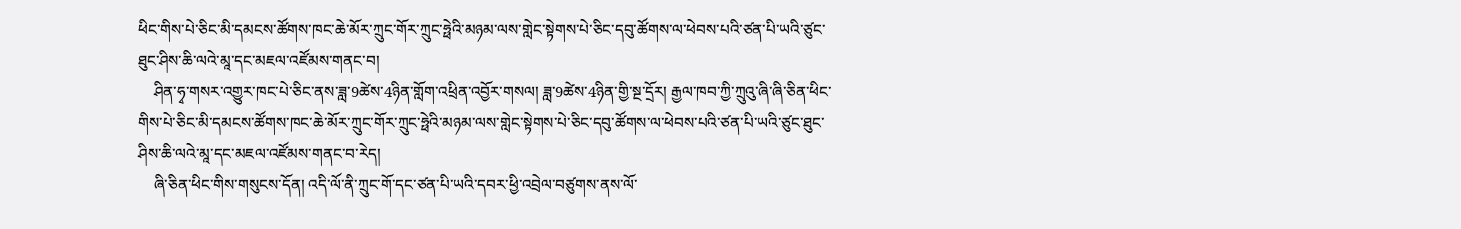ཕིང་གིས་པེ་ཅིང་མི་དམངས་ཚོགས་ཁང་ཆེ་མོར་ཀྲུང་གོར་ཀྲུང་ཧྥེའི་མཉམ་ལས་གླེང་སྟེགས་པེ་ཅིང་དབུ་ཚོགས་ལ་ཕེབས་པའི་ཙན་པི་ཡའི་ཙུང་ཐུང་ཤིས་ཆི་ལའེ་མཱ་དང་མཇལ་འཛོམས་གནང་བ།
    ཤིན་ཧྭ་གསར་འགྱུར་ཁང་པེ་ཅིང་ནས་ཟླ་9ཚེས་4ཉིན་གློག་འཕྲིན་འབྱོར་གསལ། ཟླ་9ཚེས་4ཉིན་གྱི་སྔ་དྲོར། རྒྱལ་ཁབ་ཀྱི་ཀྲུའུ་ཞི་ཞི་ཅིན་ཕིང་གིས་པེ་ཅིང་མི་དམངས་ཚོགས་ཁང་ཆེ་མོར་ཀྲུང་གོར་ཀྲུང་ཧྥེའི་མཉམ་ལས་གླེང་སྟེགས་པེ་ཅིང་དབུ་ཚོགས་ལ་ཕེབས་པའི་ཙན་པི་ཡའི་ཙུང་ཐུང་ཤིས་ཆི་ལའེ་མཱ་དང་མཇལ་འཛོམས་གནང་བ་རེད།
    ཞི་ཅིན་ཕིང་གིས་གསུངས་དོན། འདི་ལོ་ནི་ཀྲུང་གོ་དང་ཙན་པི་ཡའི་དབར་ཕྱི་འབྲེལ་བཙུགས་ནས་ལོ་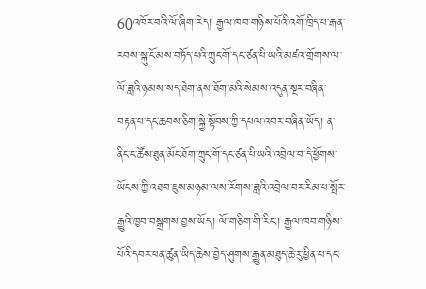60འཁོར་བའི་ལོ་ཞིག་རེད། རྒྱལ་ཁབ་གཉིས་པོའི་འགོ་ཁྲིད་པ་རྒན་རབས་སྐུ་ངོ་མས་བཏོད་པའི་ཀྲུང་གོ་དང་ཙན་པི་ཡའི་མཛའ་གྲོགས་ལ་ལོ་ཟླའི་ཉམས་སད་ཐེག་ནས་ཐོག་མའི་སེམས་འདུན་སྔར་བཞིན་བརྟན་པ་དང་ཆབས་ཅིག་སྐྱེ་སྟོབས་ཀྱི་དཔལ་འབར་བཞིན་ཡོད། ན་ནིང་ང་ཚོས་ཐུན་མོང་ཐོག་ཀྲུང་གོ་དང་ཙན་པི་ཡའི་འབྲེལ་བ་དེ་ཕྱོགས་ཡོངས་ཀྱི་འཐབ་ཇུས་མཉམ་ལས་རོགས་ཟླའི་འབྲེལ་བར་རིམ་པ་སྤོར་རྒྱུའི་ཁྱབ་བསྒྲགས་བྱས་ཡོད། ལོ་གཅིག་གི་རིང་། རྒྱལ་ཁབ་གཉིས་པོའི་དབར་ཕན་ཚུན་ཡིད་ཆེས་བྱེད་ཤུགས་རྒྱུན་མཐུད་ཆེ་རུ་ཕྱིན་པ་དང་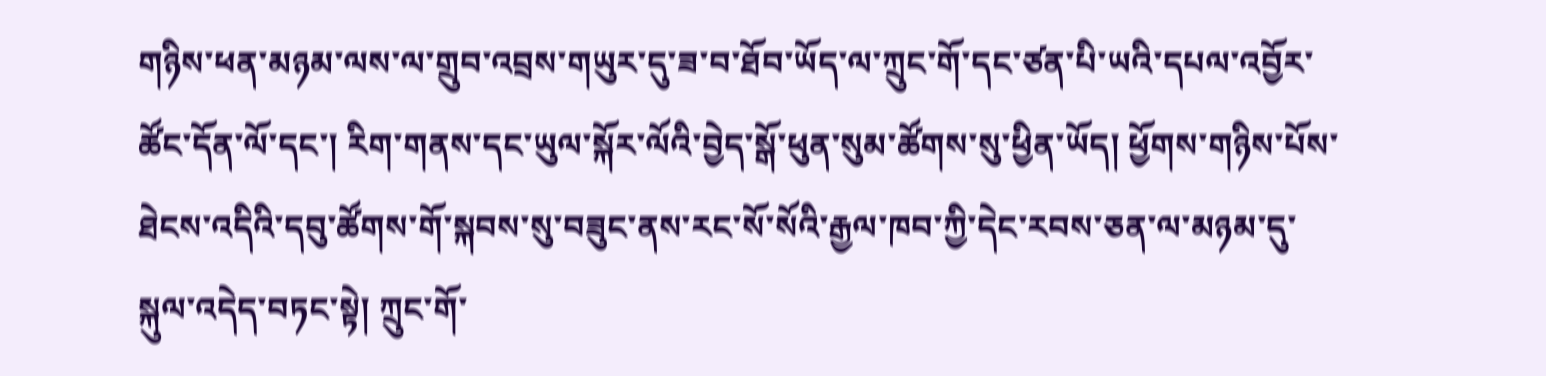གཉིས་ཕན་མཉམ་ལས་ལ་གྲུབ་འབྲས་གཡུར་དུ་ཟ་བ་ཐོབ་ཡོད་ལ་ཀྲུང་གོ་དང་ཙན་པི་ཡའི་དཔལ་འབྱོར་ཚོང་དོན་ལོ་དང་། རིག་གནས་དང་ཡུལ་སྐོར་ལོའི་བྱེད་སྒོ་ཕུན་སུམ་ཚོགས་སུ་ཕྱིན་ཡོད། ཕྱོགས་གཉིས་པོས་ཐེངས་འདིའི་དབུ་ཚོགས་གོ་སྐབས་སུ་བཟུང་ནས་རང་སོ་སོའི་རྒྱལ་ཁབ་ཀྱི་དེང་རབས་ཅན་ལ་མཉམ་དུ་སྐུལ་འདེད་བཏང་སྟེ། ཀྲུང་གོ་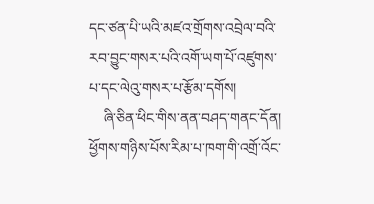དང་ཙན་པི་ཡའི་མཛའ་གྲོགས་འབྲེལ་བའི་རབ་བྱུང་གསར་པའི་འགོ་ཡག་པོ་འཛུགས་པ་དང་ལེའུ་གསར་པ་རྩོམ་དགོས།
    ཞི་ཅིན་ཕིང་གིས་ནན་བཤད་གནང་དོན། ཕྱོགས་གཉིས་པོས་རིམ་པ་ཁག་གི་འགྲོ་འོང་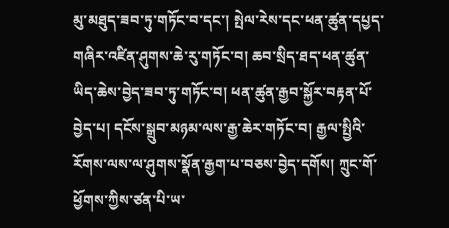མུ་མཐུད་ཟབ་ཏུ་གཏོང་བ་དང་། སྤེལ་རེས་དང་ཕན་ཚུན་དཔྱད་གཞིར་འཛིན་ཤུགས་ཆེ་རུ་གཏོང་བ། ཆབ་སྲིད་ཐད་ཕན་ཚུན་ཡིད་ཆེས་བྱེད་ཟབ་ཏུ་གཏོང་བ། ཕན་ཚུན་རྒྱབ་སྐྱོར་བརྟན་པོ་བྱེད་པ། དངོས་སྒྲུབ་མཉམ་ལས་རྒྱ་ཆེར་གཏོང་བ། རྒྱལ་སྤྱིའི་རོགས་ལས་ལ་ཤུགས་སྣོན་རྒྱག་པ་བཅས་བྱེད་དགོས། ཀྲུང་གོ་ཕྱོགས་ཀྱིས་ཙན་པི་ཡ་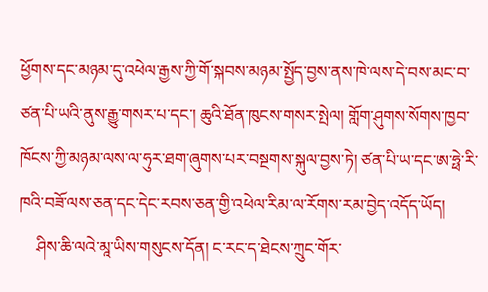ཕྱོགས་དང་མཉམ་དུ་འཕེལ་རྒྱས་ཀྱི་གོ་སྐབས་མཉམ་སྤྱོད་བྱས་ནས་ཁེ་ལས་དེ་བས་མང་བ་ཙན་པི་ཡའི་ནུས་རྒྱུ་གསར་པ་དང་། ཆུའི་ཐོན་ཁུངས་གསར་སྤེལ། གློག་ཤུགས་སོགས་ཁྱབ་ཁོངས་ཀྱི་མཉམ་ལས་ལ་ཧུར་ཐག་ཞུགས་པར་བསྔགས་སྐུལ་བྱས་ཏེ། ཙན་པི་ཡ་དང་ཨ་ཧྥེ་རི་ཁའི་བཟོ་ལས་ཅན་དང་དེང་རབས་ཅན་གྱི་འཕེལ་རིམ་ལ་རོགས་རམ་བྱེད་འདོད་ཡོད།
    ཤིས་ཆི་ལའེ་མཱ་ཡིས་གསུངས་དོན། ང་རང་ད་ཐེངས་ཀྲུང་གོར་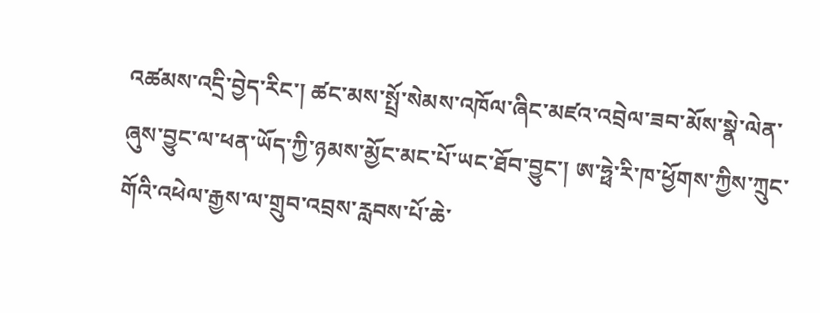འཚམས་འདྲི་བྱེད་རིང་། ཚང་མས་སྤྲོ་སེམས་འཁོལ་ཞིང་མཛའ་འབྲེལ་ཟབ་མོས་སྣེ་ལེན་ཞུས་བྱུང་ལ་ཕན་ཡོད་ཀྱི་ཉམས་མྱོང་མང་པོ་ཡང་ཐོབ་བྱུང་། ཨ་ཧྥེ་རི་ཁ་ཕྱོགས་ཀྱིས་ཀྲུང་གོའི་འཕེལ་རྒྱས་ལ་གྲུབ་འབྲས་རླབས་པོ་ཆེ་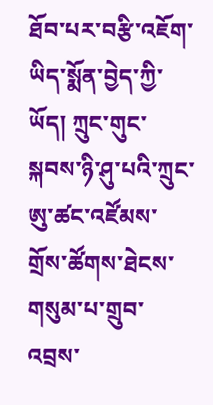ཐོབ་པར་བརྩི་འཇོག་ཡིད་སྨོན་བྱེད་ཀྱི་ཡོད། ཀྲུང་གུང་སྐབས་ཉི་ཤུ་པའི་ཀྲུང་ཨུ་ཚང་འཛོམས་གྲོས་ཚོགས་ཐེངས་གསུམ་པ་གྲུབ་འབྲས་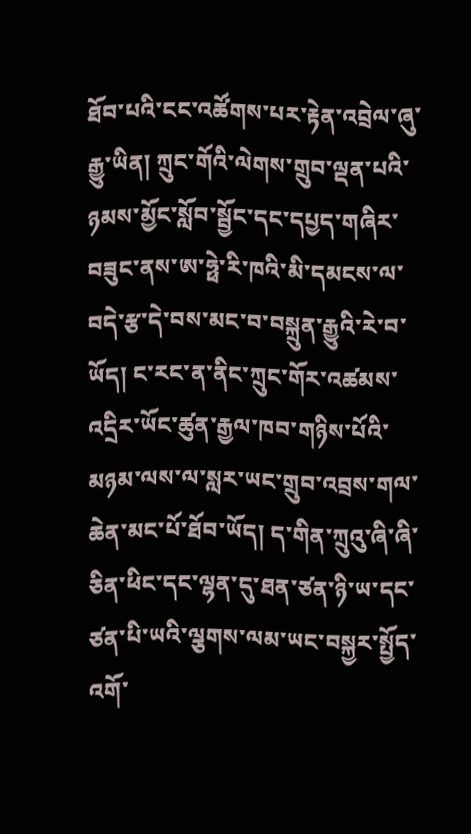ཐོབ་པའི་ངང་འཚོགས་པར་རྟེན་འབྲེལ་ཞུ་རྒྱུ་ཡིན། ཀྲུང་གོའི་ལེགས་གྲུབ་ལྡན་པའི་ཉམས་མྱོང་སློབ་སྦྱོང་དང་དཔྱད་གཞིར་བཟུང་ནས་ཨ་ཧྥེ་རི་ཁའི་མི་དམངས་ལ་བདེ་རྩ་དེ་བས་མང་བ་བསྐྲུན་རྒྱུའི་རེ་བ་ཡོད། ང་རང་ན་ནིང་ཀྲུང་གོར་འཚམས་འདྲིར་ཡོང་ཚུན་རྒྱལ་ཁབ་གཉིས་པོའི་མཉམ་ལས་ལ་སླར་ཡང་གྲུབ་འབྲས་གལ་ཆེན་མང་པོ་ཐོབ་ཡོད། ད་གིན་ཀྲུའུ་ཞི་ཞི་ཅིན་ཕིང་དང་ལྷན་དུ་ཐན་ཙན་ཉི་ཡ་དང་ཙན་པི་ཡའི་ལྕགས་ལམ་ཡང་བསྐྱར་སྤྱོད་འགོ་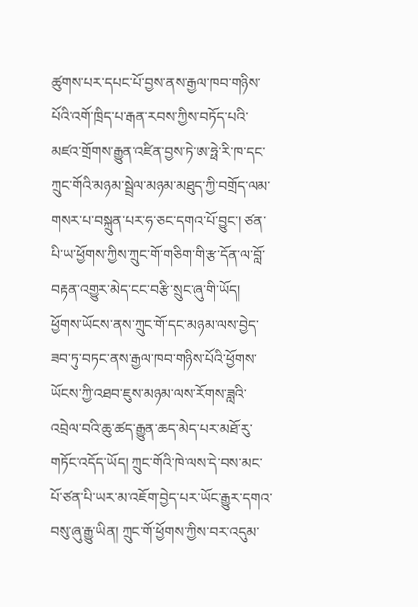ཚུགས་པར་དཔང་པོ་བྱས་ནས་རྒྱལ་ཁབ་གཉིས་པོའི་འགོ་ཁྲིད་པ་རྒན་རབས་ཀྱིས་བཏོད་པའི་མཛའ་གྲོགས་རྒྱུན་འཛིན་བྱས་ཏེ་ཨ་ཧྥེ་རི་ཁ་དང་ཀྲུང་གོའི་མཉམ་སྦྲེལ་མཉམ་མཐུད་ཀྱི་བགྲོད་ལམ་གསར་པ་བསྐྲུན་པར་ཧ་ཅང་དགའ་པོ་བྱུང་། ཙན་པི་ཡ་ཕྱོགས་ཀྱིས་ཀྲུང་གོ་གཅིག་གི་རྩ་དོན་ལ་བློ་བརྟན་འགྱུར་མེད་ངང་བརྩི་སྲུང་ཞུ་གི་ཡོད། ཕྱོགས་ཡོངས་ནས་ཀྲུང་གོ་དང་མཉམ་ལས་བྱེད་ཟབ་ཏུ་བཏང་ནས་རྒྱལ་ཁབ་གཉིས་པོའི་ཕྱོགས་ཡོངས་ཀྱི་འཐབ་ཇུས་མཉམ་ལས་རོགས་ཟླའི་འབྲེལ་བའི་ཆུ་ཚད་རྒྱུན་ཆད་མེད་པར་མཐོ་རུ་གཏོང་འདོད་ཡོད། ཀྲུང་གོའི་ཁེ་ལས་དེ་བས་མང་པོ་ཙན་པི་ཡར་མ་འཇོག་བྱེད་པར་ཡོང་རྒྱུར་དགའ་བསུ་ཞུ་རྒྱུ་ཡིན། ཀྲུང་གོ་ཕྱོགས་ཀྱིས་བར་འདུམ་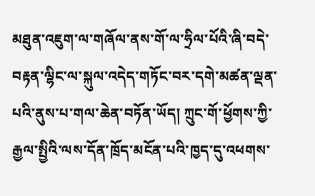མཐུན་འཇུག་ལ་གཞོལ་ནས་གོ་ལ་ཧྲིལ་པོའི་ཞི་བདེ་བརྟན་ལྷིང་ལ་སྐུལ་འདེད་གཏོང་བར་དགེ་མཚན་ལྡན་པའི་ནུས་པ་གལ་ཆེན་བཏོན་ཡོད། ཀྲུང་གོ་ཕྱོགས་ཀྱི་རྒྱལ་སྤྱིའི་ལས་དོན་ཁྲོད་མངོན་པའི་ཁྱད་དུ་འཕགས་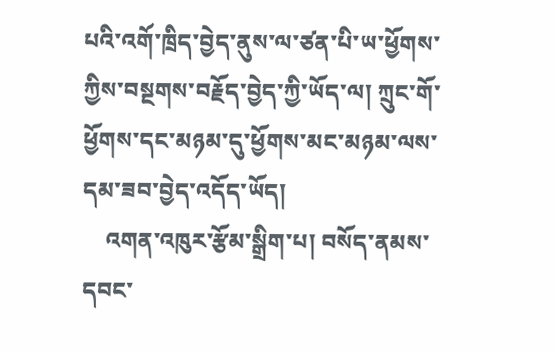པའི་འགོ་ཁྲིད་བྱེད་ནུས་ལ་ཙན་པི་ཡ་ཕྱོགས་ཀྱིས་བསྔགས་བརྗོད་བྱེད་ཀྱི་ཡོད་ལ། ཀྲུང་གོ་ཕྱོགས་དང་མཉམ་དུ་ཕྱོགས་མང་མཉམ་ལས་དམ་ཟབ་བྱེད་འདོད་ཡོད།
    འགན་འཁུར་རྩོམ་སྒྲིག་པ། བསོད་ནམས་དབང་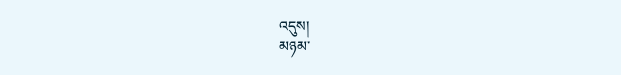འདུས།
མཉམ་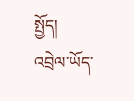སྤྱོད།
འབྲེལ་ཡོད་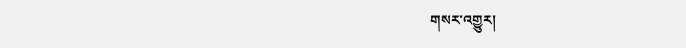གསར་འགྱུར།